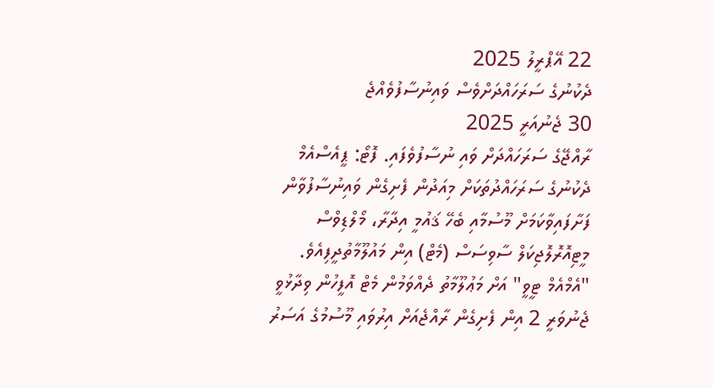22 އޭޕްރީލު 2025
ދެކުނުގެ ސަރަހައްދަށްވެސް ވައިނުސާފުވެއްޖެ
30 ޖެނުއަރީ 2025
ރާއްޖޭގެ ސަރަހައްދަށް ވައި ނުސާފުވެފައި. ފޮޓޯ: ޕީއެސްއެމް
ދެކުނުގެ ސަރަހައްދުތަކަށް މިއަދުން ފެށިގެން ވައިނުސާފުވާން ފަށާފައިވާކަމަށް މޫސުމާއި ބެހޭ ޤައުމީ އިދާރާ، މޯލްޑިވްސް މީޓިއޮރޮލޮޖިކަލް ސާވިސަސް (މެޓް) އިން މައުލޫމާތުދީފިއެވެ.
"އެމްއެމް ޓީވީ" އަށް މަޢުލޫމާތު ދެއްވަމުން މެޓް އޮފީހުން ވިދާޅުވީ ޖެނުވަރީ 2 އިން ފެށިގެން ރާއްޖެއަށް އިރުވައި މޫސުމުގެ އަސަރު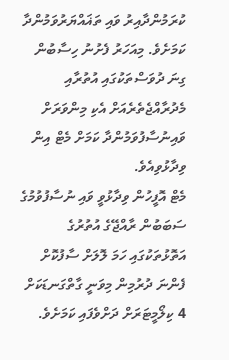ކުރަމުންދާއިރު ވައި ތަޣައްޔަރުވަމުންދާ ކަމަށެވެ. މިއަހަރު ފެށުނު ހިސާބުން ގިނަ ދުވަސްތަކުގައި އުތުރާއި މެދުރާއްޖެތެރެއަށް އެކި މިންވަރަށް ވައިނުސާފުވަމުންދާ ކަމަށް މެޓް އިން ވިދާޅުވިއެވެ.
މެޓް އޮފީހުން ވިދާޅުވީ ވައި ނުސާފުވުމުގެ ސަބަބުން ރާއްޖޭގެ އުތުރުގެ އަތޮޅުތަކުގައި ހަމަ ލޮލަށް ސާފުކޮށް ފެންނަ ދުރުމިން މިވަނީ ގާތްގަނޑަކަށް 4 ކިލޯމީޓަރަށް ދަށްވެފައި ކަމަށެވެ.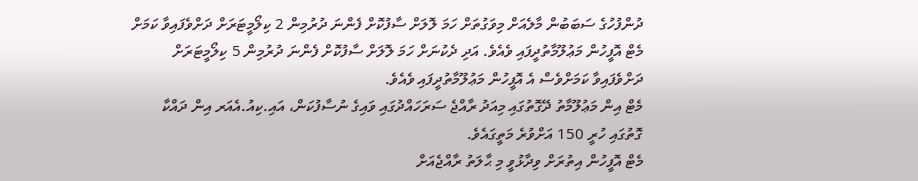ދުންފުހުގެ ސަބަބުން މާލެއަށް މިވަގުތަށް ހަމަ ލޮލަށް ސާފުކޮށް ފެންނަ ދުރުމިން 2 ކިލޯމީޓަރަށް ދަށްވެފައިވާ ކަމަށް މެޓް އޮފީހުން މަޢުލޫމާތުދީފައި ވެއެވެ. އަދި ދެކުނަށް ހަމަ ލޮލަށް ސާފުކޮށް ފެންނަ ދުރުމިން 5 ކިލޯމީޓަރަށް ދަށްވެފައިވާ ކަމަށްވެސް އެ އޮފީހުން މަޢުލޫމާތުދީފައި ވެއެވެ.
މެޓް އިން މަޢުލޫމާތު ދޭގޮތުގައި މިއަދު ރާއްޖެ ސަރަހައްދުގައި ވައިގެ ނުސާފުކަން، އައި.ކިއު.އެއަރ އިން ދައްކާ ގޮތުގައި ހުރީ 150 އަށްވުރެ މަތީގައެވެ.
މެޓް އޮފީހުން އިތުރަށް ވިދާޅުވީ މި ޙާލަތު ރާއްޖެއަށް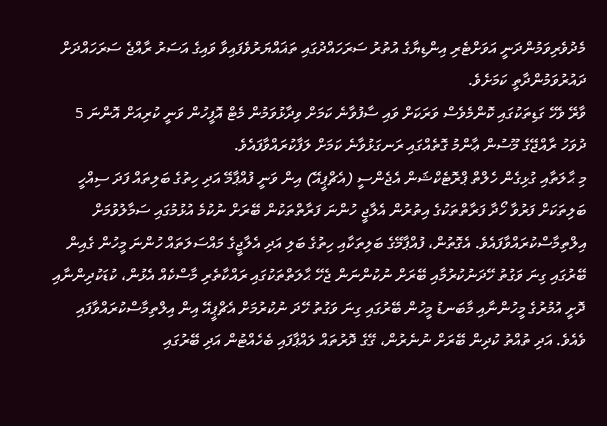މެދުވެރިވަމުންދަނީ އަވަށްޓެރި އިންޑިޔާގެ އުތުރު ސަރަހައްދުގައި ތަޣައްޔަރުވެފައިވާ ވައިގެ އަސަރު ރާއްޖެ ސަރަހައްދަށް ދައުރުވަމުންދާތީ ކަމަށެވެ.
ވާރޭ ވެހޭ ގަޑިތަކުގައި ކޮންމެވެސް ވަރަކަށް ވައި ސާފުވާނެ ކަމަށް ވިދާޅުވަމުން މެޓް އޮފީހުން ވަނީ ކުރިއަށް އޮންނަ 5 ދުވަހު ރާއްޖޭގެ މޫސުން ޢާންމު ގޮތެއްގައި ރަނގަޅުވާނެ ކަމަށް ލަފާކުރައްވާފައެވެ.
މި ޙާލަތާއި ގުޅިގެން ހެލްތް ޕްރޮޓެކްޝަން އެޖެންސީ (އެޗްޕީއޭ) އިން ވަނީ ފުއްޕާމޭ އަދި ހިތުގެ ބަލިތައް ފަދަ ސިއްހީ ބަލިތަކަށް ފަރުވާ ހޯދާ ފަރާތްތަކުގެ އިތުރުން އެލާޖީ ހުންނަ ފަރާތްތަކުން ބޭރަށް ނުކުމެ އުޅުމުގައި ސަމާލުވުމަށް އިލްތިމާސްކުރައްވާފައެވެ. އެގޮތުން، ފުއްޕާމޭގެ ބަލިތަކާއި ހިތުގެ ބަލި އަދި އެލާޖީގެ މައްސަލަތައް ހުންނަ މީހުން ގެއިން ބޭރުގައި ގިނަ ވަގުތު ހޭދަނުކުރުމާއި ބޭރަށް ނުކުންނަން ޖެހޭ ޙާލަތްތަކުގައި ރައްކާތެރި މާސްކެއް އެޅުން، ކުޑަކުދިންނާއި ދޮށީ އުމުރުގެ މީހުންނާއި މާބަނޑު މީހުން ބޭރުގައި ގިނަ ވަގުތު ހޭދަ ނުކުރުމަށް އެޗްޕީއޭ އިން އިލްތިމާސްކުރައްވާފައި ވެއެވެ. އަދި ތުއްތު ކުދިން ބޭރަށް ނުނެރުން، ގޭގެ ދޮރުތައް ލައްޕާފައި ބެހެއްޓުން އަދި ބޭރުގައި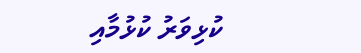ކުޅިވަރު ކުޅުމާއި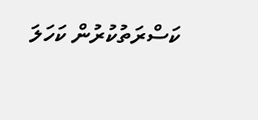ކަސްރަތުކުރުން ކަހަލަ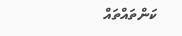ކަންތައްތައް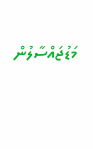މަޑުޖައްސާލުން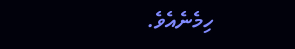ހިމެނެއެވެ.